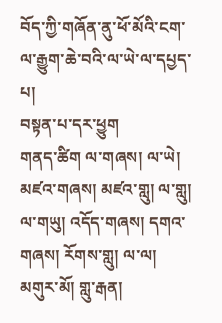བོད་ཀྱི་གཞོན་ནུ་ཕོ་མོའི་ངག་ལ་རྒྱུག་ཆེ་བའི་ལ་ཡེ་ལ་དཔྱད་པ།
བསྟན་པ་དར་ཕྱུག
གནད་ཚིག ལ་གཞས། ལ་ཡེ། མཛའ་གཞས། མཛའ་གླུ། ལ་གླུ། ལ་གཡུ། འདོད་གཞས། དགའ་གཞས། རོགས་གླུ། ལ་ལ། མགུར་མོ། གླུ་རྒན།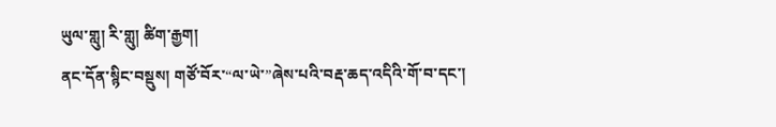ཡུལ་གླུ། རི་གླུ། ཚིག་རྒྱག།
ནང་དོན་སྙིང་བསྡུས། གཙོ་བོར་“ལ་ཡེ་”ཞེས་པའི་བརྡ་ཆད་འདིའི་གོ་བ་དང་།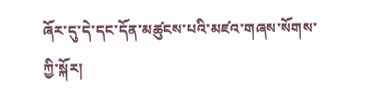ཞོར་དུ་དེ་དང་དོན་མཚུངས་པའི་མཛའ་གཞས་སོགས་ཀྱི་སྐོར།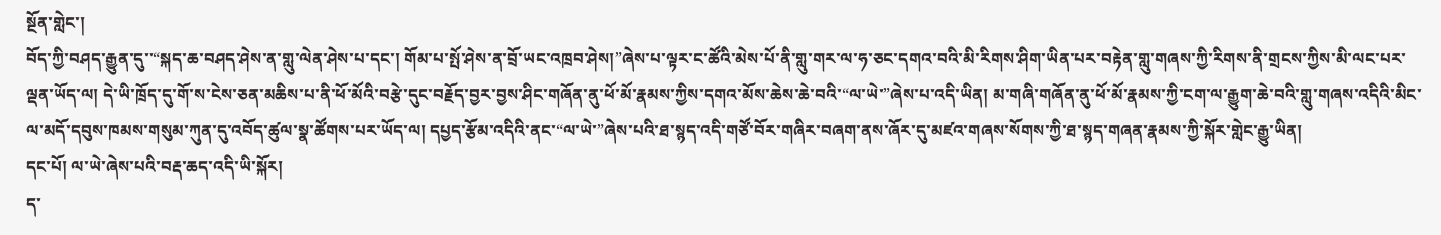སྔོན་གླེང་།
བོད་ཀྱི་བཤད་རྒྱུན་དུ་་“སྐད་ཆ་བཤད་ཤེས་ན་གླུ་ལེན་ཤེས་པ་དང་། གོམ་པ་སྤོ་ཤེས་ན་བྲོ་ཡང་འཁྲབ་ཤེས།”ཞེས་པ་ལྟར་ང་ཚོའི་མེས་པོ་ནི་གླུ་གར་ལ་ཧ་ཅང་དགའ་བའི་མི་རིགས་ཤིག་ཡིན་པར་བརྟེན་གླུ་གཞས་ཀྱི་རིགས་ནི་གྲངས་ཀྱིས་མི་ལང་པར་ལྡན་ཡོད་ལ། དེ་ཡི་ཁྲོད་དུ་གོ་ས་ངེས་ཅན་མཆིས་པ་ནི་ཕོ་མོའི་བརྩེ་དུང་བརྗོད་བྱར་བྱས་ཤིང་གཞོན་ནུ་ཕོ་མོ་རྣམས་ཀྱིས་དགའ་མོས་ཆེས་ཆེ་བའི་“ལ་ཡེ་”ཞེས་པ་འདི་ཡིན། མ་གཞི་གཞོན་ནུ་ཕོ་མོ་རྣམས་ཀྱི་ངག་ལ་རྒྱུག་ཆེ་བའི་གླུ་གཞས་འདིའི་མིང་ལ་མདོ་དབུས་ཁམས་གསུམ་ཀུན་དུ་འབོད་ཚུལ་སྣ་ཚོགས་པར་ཡོད་ལ། དཔྱད་རྩོམ་འདིའི་ནང་“ལ་ཡེ་”ཞེས་པའི་ཐ་སྙད་འདི་གཙོ་བོར་གཞིར་བཞག་ནས་ཞོར་དུ་མཛའ་གཞས་སོགས་ཀྱི་ཐ་སྙད་གཞན་རྣམས་ཀྱི་སྐོར་གླེང་རྒྱུ་ཡིན།
དང་པོ། ལ་ཡེ་ཞེས་པའི་བརྡ་ཆད་འདི་ཡི་སྐོར།
ད་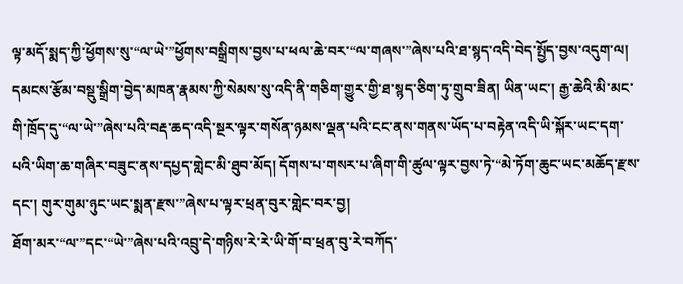ལྟ་མདོ་སྨད་ཀྱི་ཕྱོགས་སུ་“ལ་ཡེ་”ཕྱོགས་བསྒྲིགས་བྱས་པ་ཕལ་ཆེ་བར་“ལ་གཞས་”ཞེས་པའི་ཐ་སྙད་འདི་བེད་སྤྱོད་བྱས་འདུག་ལ། དམངས་རྩོམ་བསྡུ་སྒྲིག་བྱེད་མཁན་རྣམས་ཀྱི་སེམས་སུ་འདི་ནི་གཅིག་གྱུར་གྱི་ཐ་སྙད་ཅིག་ཏུ་གྲུབ་ཟིན། ཡིན་ཡང་། རྒྱ་ཆེའི་མི་མང་གི་ཁྲོད་དུ་“ལ་ཡེ་”ཞེས་པའི་བརྡ་ཆད་འདི་སྔར་ལྟར་གསོན་ཉམས་ལྡན་པའི་ངང་ནས་གནས་ཡོད་པ་བརྟེན་འདི་ཡི་སྐོར་ཡང་དག་པའི་ཡིག་ཆ་གཞིར་བཟུང་ནས་དཔྱད་གླེང་མི་ཐུབ་མོད། དོགས་པ་གསར་པ་ཞིག་གི་ཚུལ་ལྟར་བྱས་ཏེ་“མེ་ཏོག་ཆུང་ཡང་མཆོད་རྫས་དང་། གུར་གུམ་ཉུང་ཡང་སྨན་རྫས་”ཞེས་པ་ལྟར་ཕྲན་བུར་གླེང་བར་བྱ།
ཐོག་མར་“ལ་”དང་“ཡེ་”ཞེས་པའི་འབྲུ་དེ་གཉིས་རེ་རེ་ཡི་གོ་བ་ཕྲན་བུ་རེ་བཀོད་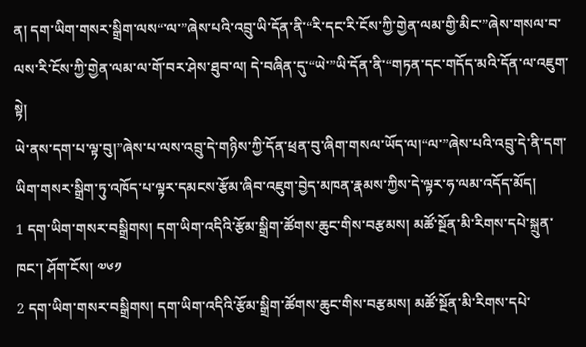ན། དག་ཡིག་གསར་སྒྲིག་ལས“་ལ་”ཞེས་པའི་འབྲུ་ཡི་དོན་ནི་“རི་དང་རི་ངོས་ཀྱི་གྱེན་ལམ་གྱི་མིང་”ཞེས་གསལ་བ་ལས་རི་ངོས་ཀྱི་གྱེན་ལམ་ལ་གོ་བར་ཤེས་ཐུབ་ལ། དེ་བཞིན་དུ་“ཡེ་”ཡི་དོན་ནི་“གཏན་དང་གདོད་མའི་དོན་ལ་འཇུག་སྟེ།
ཡེ་ནས་དག་པ་ལྟ་བུ།”ཞེས་པ་ལས་འབྲུ་དེ་གཉིས་ཀྱི་དོན་ཕྲན་བུ་ཞིག་གསལ་ཡོད་ལ།“ལ་”ཞེས་པའི་འབྲུ་དེ་ནི་དག་ཡིག་གསར་སྒྲིག་ཏུ་འཁོད་པ་ལྟར་དམངས་རྩོམ་ཞིབ་འཇུག་བྱེད་མཁན་རྣམས་ཀྱིས་དེ་ལྟར་ཧ་ལམ་འདོད་མོད།
1 དག་ཡིག་གསར་བསྒྲིགས། དག་ཡིག་འདིའི་རྩོམ་སྒྲིག་ཚོགས་ཆུང་གིས་བརྩམས། མཚོ་སྔོན་མི་རིགས་དཔེ་སྐྲུན་ཁང་། ཤོག་ངོས། ༧༦༡
2 དག་ཡིག་གསར་བསྒྲིགས། དག་ཡིག་འདིའི་རྩོམ་སྒྲིག་ཚོགས་ཆུང་གིས་བརྩམས། མཚོ་སྔོན་མི་རིགས་དཔེ་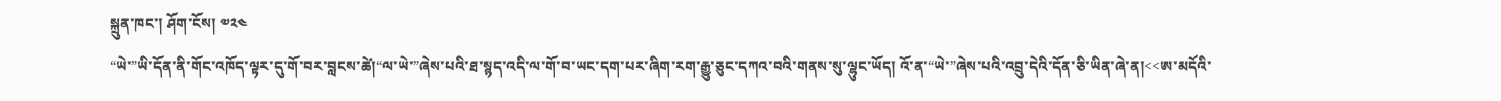སྐྲུན་ཁང་། ཤོག་ངོས། ༧༢༤
“ཡེ་”ཡི་དོན་ནི་གོང་འཁོད་ལྟར་དུ་གོ་བར་བླངས་ཚེ།“ལ་ཡེ་”ཞེས་པའི་ཐ་སྙད་འདི་ལ་གོ་བ་ཡང་དག་པར་ཞིག་རག་རྒྱུ་ཅུང་དཀའ་བའི་གནས་སུ་ལྷུང་ཡོད། འོ་ན་“ཡེ་”ཞེས་པའི་འབྲུ་དེའི་དོན་ཅི་ཡིན་ཞེ་ན།<<ཨ་མདོའི་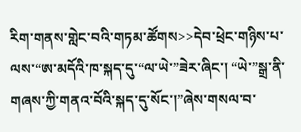རིག་གནས་གླེང་བའི་གཏམ་ཚོགས>>དེབ་ཕྲེང་གཉིས་པ་ལས་“ཨ་མདོའི་ཁ་སྐད་དུ་“ལ་ཡེ་”ཟེར་ཞིང་། “ཡེ་”སྒྲ་ནི་གཞས་ཀྱི་གནའ་བོའི་སྐད་དུ་སོང་།”ཞེས་གསལ་བ་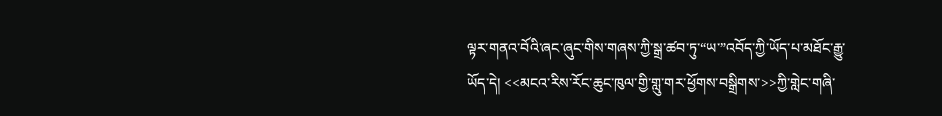ལྟར་གནའ་བོའི་ཞང་ཞུང་གིས་གཞས་ཀྱི་སྒྲ་ཚབ་ཏུ་“ཡ་”འབོད་ཀྱི་ཡོད་པ་མཐོང་རྒྱུ་ཡོད་དེ། <<མངའ་རིས་རོང་ཆུང་ཁུལ་གྱི་གླུ་གར་ཕྱོགས་བསྒྲིགས་>>ཀྱི་གླེང་གཞི་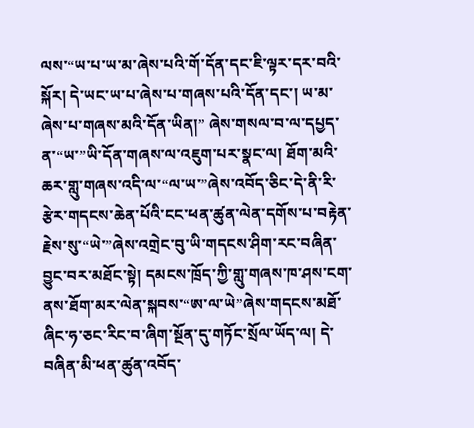ལས་“ཡ་པ་ཡ་མ་ཞེས་པའི་གོ་དོན་དང་ཇི་ལྟར་དར་བའི་སྐོར། དེ་ཡང་ཡ་པ་ཞེས་པ་གཞས་པའི་དོན་དང་། ཡ་མ་ཞེས་པ་གཞས་མའི་དོན་ཡིན།” ཞེས་གསལ་བ་ལ་དཔྱད་ན་“ཡ་”ཡི་དོན་གཞས་ལ་འཇུག་པར་སྣང་ལ། ཐོག་མའི་ཆར་གླུ་གཞས་འདི་ལ་“ལ་ཡ་”ཞེས་འབོད་ཅིང་དེ་ནི་རི་རྩེར་གདངས་ཆེན་པོའི་ངང་ཕན་ཚུན་ལེན་དགོས་པ་བརྟེན་རྗེས་སུ་“ཡེ་”ཞེས་འགྲེང་བུ་ཡི་གདངས་ཤིག་རང་བཞིན་བྱུང་བར་མཐོང་སྟེ། དམངས་ཁྲོད་ཀྱི་གླུ་གཞས་ཁ་ཤས་ངག་ནས་ཐོག་མར་ལེན་སྐབས་“ཨ་ལ་ཡེ”ཞེས་གདངས་མཐོ་ཞིང་ཧ་ཅང་རིང་བ་ཞིག་སྔོན་དུ་གཏོང་སྲོལ་ཡོད་ལ། དེ་བཞིན་མི་ཕན་ཚུན་འབོད་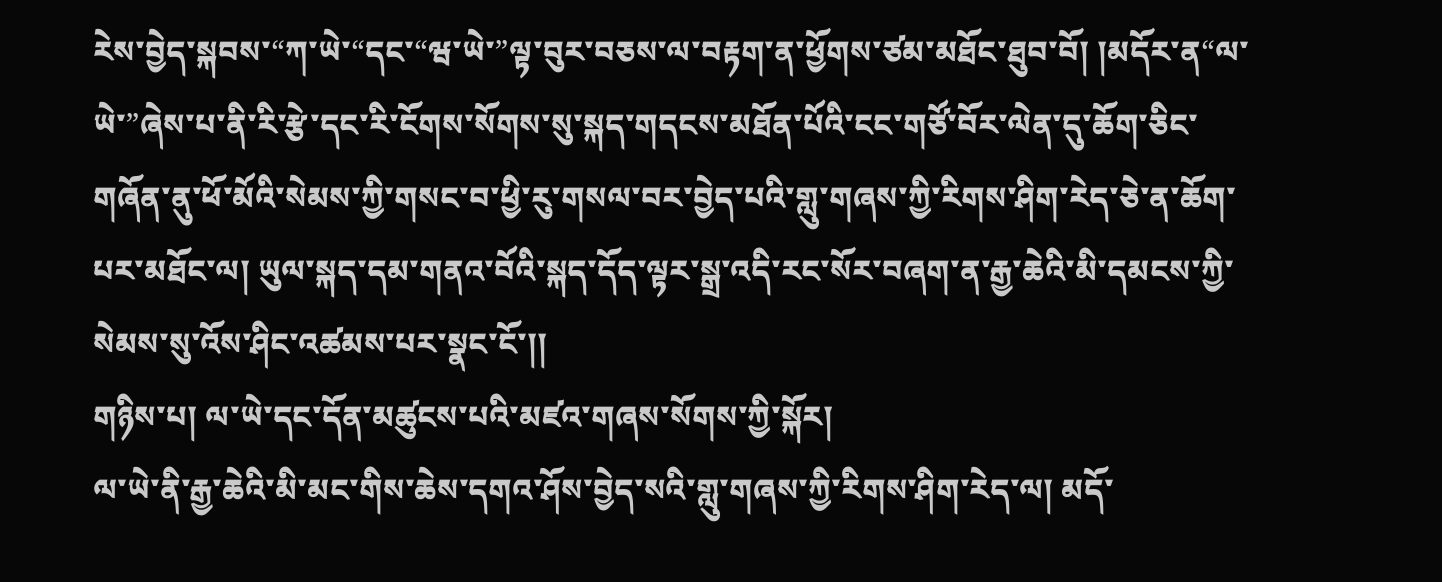རེས་བྱེད་སྐབས་“ཀ་ཡེ་“དང་“ཝ་ཡེ་”ལྟ་བུར་བཅས་ལ་བརྟག་ན་ཕྱོགས་ཙམ་མཐོང་ཐུབ་བོ། །མདོར་ན“ལ་ཡེ་”ཞེས་པ་ནི་རི་རྩེ་དང་རི་ངོགས་སོགས་སུ་སྐད་གདངས་མཐོན་པོའི་ངང་གཙོ་བོར་ལེན་དུ་ཆོག་ཅིང་གཞོན་ནུ་ཕོ་མོའི་སེམས་ཀྱི་གསང་བ་ཕྱི་རུ་གསལ་བར་བྱེད་པའི་གླུ་གཞས་ཀྱི་རིགས་ཤིག་རེད་ཅེ་ན་ཆོག་པར་མཐོང་ལ། ཡུལ་སྐད་དམ་གནའ་བོའི་སྐད་དོད་ལྟར་སྒྲ་འདི་རང་སོར་བཞག་ན་རྒྱ་ཆེའི་མི་དམངས་ཀྱི་སེམས་སུ་འོས་ཤིང་འཚམས་པར་སྣང་ངོ་།།
གཉིས་པ། ལ་ཡེ་དང་དོན་མཚུངས་པའི་མཛའ་གཞས་སོགས་ཀྱི་སྐོར།
ལ་ཡེ་ནི་རྒྱ་ཆེའི་མི་མང་གིས་ཆེས་དགའ་ཤོས་བྱེད་སའི་གླུ་གཞས་ཀྱི་རིགས་ཤིག་རེད་ལ། མདོ་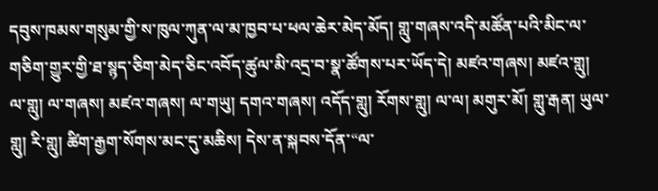དབུས་ཁམས་གསུམ་གྱི་ས་ཁུལ་ཀུན་ལ་མ་ཁྱབ་པ་ཕལ་ཆེར་མེད་མོད། གླུ་གཞས་འདི་མཚོན་པའི་མིང་ལ་གཅིག་གྱུར་གྱི་ཐ་སྙད་ཅིག་མེད་ཅིང་འབོད་ཚུལ་མི་འདྲ་བ་སྣ་ཚོགས་པར་ཡོད་དེ། མཛའ་གཞས། མཛའ་གླུ། ལ་གླུ། ལ་གཞས། མཛའ་གཞས། ལ་གཡུ། དགའ་གཞས། འདོད་གླུ། རོགས་གླུ། ལ་ལ། མགུར་མོ། གླུ་རྒན། ཡུལ་གླུ། རི་གླུ། ཚིག་རྒྱག་སོགས་མང་དུ་མཆིས། དེས་ན་སྐབས་དོན་“ལ་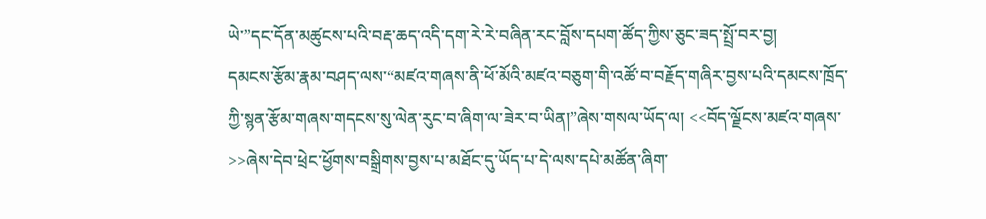ཡེ་”དང་དོན་མཚུངས་པའི་བརྡ་ཆད་འདི་དག་རེ་རེ་བཞིན་རང་བློས་དཔག་ཚོད་ཀྱིས་ཅུང་ཟད་སྤྲོ་བར་བྱ།
དམངས་རྩོམ་རྣམ་བཤད་ལས་“མཛའ་གཞས་ནི་ཕོ་མོའི་མཛའ་བཅུག་གི་འཚོ་བ་བརྗོད་གཞིར་བྱས་པའི་དམངས་ཁྲོད་ཀྱི་སྙན་རྩོམ་གཞས་གདངས་སུ་ལེན་རུང་བ་ཞིག་ལ་ཟེར་བ་ཡིན།”ཞེས་གསལ་ཡོད་ལ། <<བོད་ལྗོངས་མཛའ་གཞས་>>ཞེས་དེབ་ཕྲེང་ཕྱོགས་བསྒྲིགས་བྱས་པ་མཐོང་དུ་ཡོད་པ་དེ་ལས་དཔེ་མཚོན་ཞིག་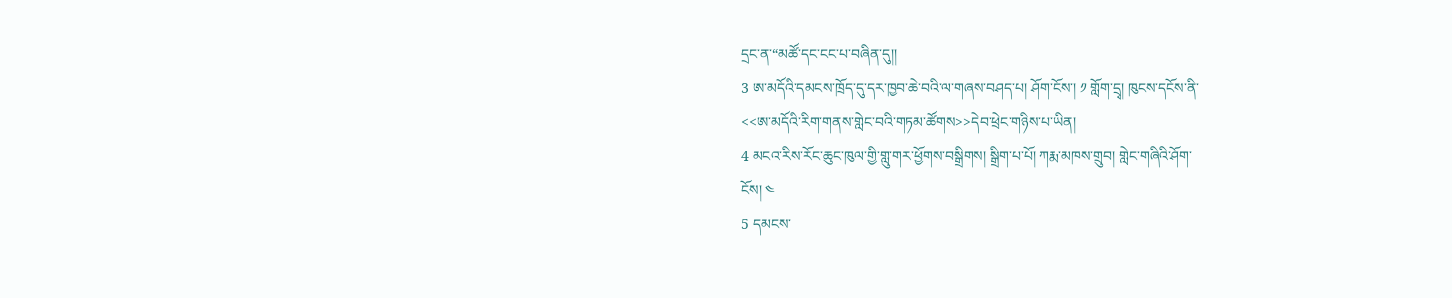དྲང་ན་“མཚོ་དང་ངང་པ་བཞིན་དུ།།
3 ཨ་མདོའི་དམངས་ཁྲོད་དུ་དར་ཁྱབ་ཆེ་བའི་ལ་གཞས་བཤད་པ། ཤོག་ངོས་། ༡ གློག་དྲྭ། ཁུངས་དངོས་ནི་
<<ཨ་མདོའི་རིག་གནས་གླེང་བའི་གཏམ་ཚོགས>>དེབ་ཕྲེང་གཉིས་པ་ཡིན།
4 མངའ་རིས་རོང་ཆུང་ཁུལ་གྱི་གླུ་གར་ཕྱོགས་བསྒྲིགས། སྒྲིག་པ་པོ། ཀརྨ་མཁས་གྲུབ། གླེང་གཞིའི་ཤོག་
ངོས། ༤
5 དམངས་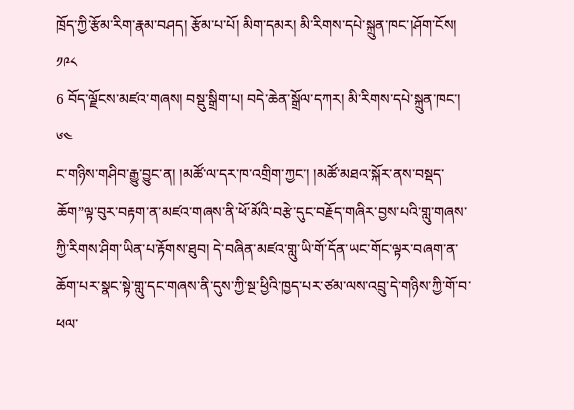ཁྲོད་ཀྱི་རྩོམ་རིག་རྣམ་བཤད། རྩོམ་པ་པོ། མིག་དམར། མི་རིགས་དཔེ་སྐྲུན་ཁང་།ཤོག་ངོས། ༡༩༨
6 བོད་ལྗོངས་མཛའ་གཞས། བསྡུ་སྒྲིག་པ། བདེ་ཆེན་སྒྲོལ་དཀར། མི་རིགས་དཔེ་སྐྲུན་ཁང་། ༦༤
ང་གཉིས་གཤིབ་རྒྱུ་བྱུང་ན། །མཚོ་ལ་དར་ཁ་འགྲིག་ཀྱང་། །མཚོ་མཐའ་སྐོར་ནས་བསྡད་ཆོག”ལྟ་བུར་བརྟག་ན་མཛའ་གཞས་ནི་ཕོ་མོའི་བརྩེ་དུང་བརྗོད་གཞིར་བྱས་པའི་གླུ་གཞས་ཀྱི་རིགས་ཤིག་ཡིན་པ་རྟོགས་ཐུབ། དེ་བཞིན་མཛའ་གླུ་ཡི་གོ་དོན་ཡང་གོང་ལྟར་བཞག་ན་ཆོག་པར་སྣང་སྟེ་གླུ་དང་གཞས་ནི་དུས་ཀྱི་སྔ་ཕྱིའི་ཁྱད་པར་ཙམ་ལས་འབྲུ་དེ་གཉིས་ཀྱི་གོ་བ་ཕལ་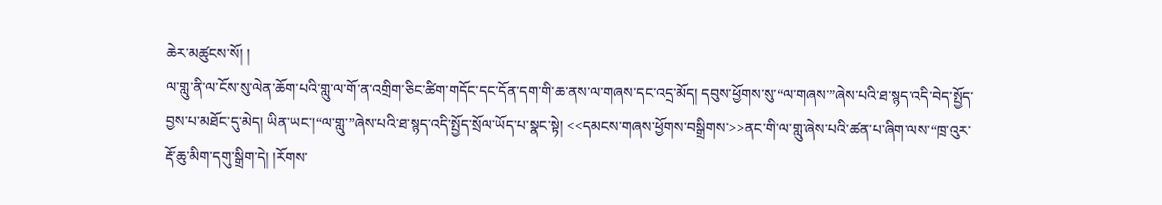ཆེར་མཚུངས་སོ། །
ལ་གླུ་ནི་ལ་ངོས་སུ་ལེན་ཆོག་པའི་གླུ་ལ་གོ་ན་འགྲིག་ཅིང་ཚིག་གདོང་དང་དོན་དག་གི་ཆ་ནས་ལ་གཞས་དང་འདྲ་མོད། དབུས་ཕྱོགས་སུ་“ལ་གཞས་”ཞེས་པའི་ཐ་སྙད་འདི་བེད་སྤྱོད་བྱས་པ་མཐོང་དུ་མེད། ཡིན་ཡང་།“ལ་གླུ་”ཞེས་པའི་ཐ་སྙད་འདི་སྤྱོད་སྲོལ་ཡོད་པ་སྣང་སྟེ། <<དམངས་གཞས་ཕྱོགས་བསྒྲིགས་>>ནང་གི་ལ་གླུ་ཞེས་པའི་ཚན་པ་ཞིག་ལས་“ཁྲ་འུར་རྡོ་ཆུ་མིག་དགུ་སྒྲིག་དེ། །རོགས་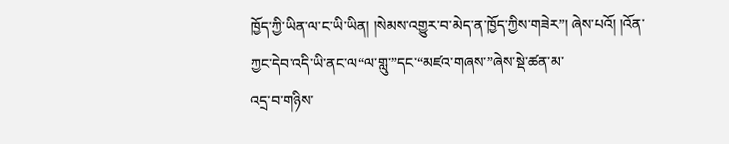ཁྱོད་ཀྱི་ཡིན་ལ་ང་ཡི་ཡིན། །སེམས་འགྱུར་བ་མེད་ན་ཁྱོད་ཀྱིས་གཟེར”། ཞེས་པའོ། །འོན་ཀྱང་དེབ་འདི་ཡི་ནང་ལ“ལ་གླུ་”དང་“མཛའ་གཞས་”ཞེས་སྡེ་ཚན་མ་
འདྲ་བ་གཉིས་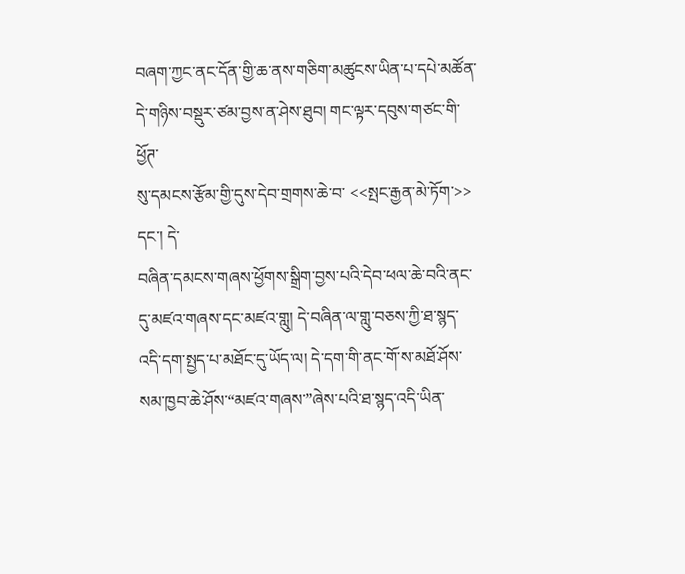བཞག་ཀྱང་ནང་དོན་གྱི་ཆ་ནས་གཅིག་མཚུངས་ཡིན་པ་དཔེ་མཚོན་དེ་གཉིས་བསྡུར་ཙམ་བྱས་ན་ཤེས་ཐུབ། གང་ལྟར་དབུས་གཙང་གི་ཕྱོཊ་
སུ་དམངས་རྩོམ་གྱི་དུས་དེབ་གྲགས་ཆེ་བ་ <<སྤང་རྒྱན་མེ་ཏོག་>> དང་། དེ་
བཞིན་དམངས་གཞས་ཕྱོགས་སྒྲིག་བྱས་པའི་དེབ་ཕལ་ཆེ་བའི་ནང་དུ་མཛའ་གཞས་དང་མཛའ་གླུ། དེ་བཞིན་ལ་གླུ་བཅས་ཀྱི་ཐ་སྙད་འདི་དག་སྤྱད་པ་མཐོང་དུ་ཡོད་ལ། དེ་དག་གི་ནང་གོ་ས་མཐོ་ཤོས་སམ་ཁྱབ་ཆེ་ཤོས་“མཛའ་གཞས་”ཞེས་པའི་ཐ་སྙད་འདི་ཡིན་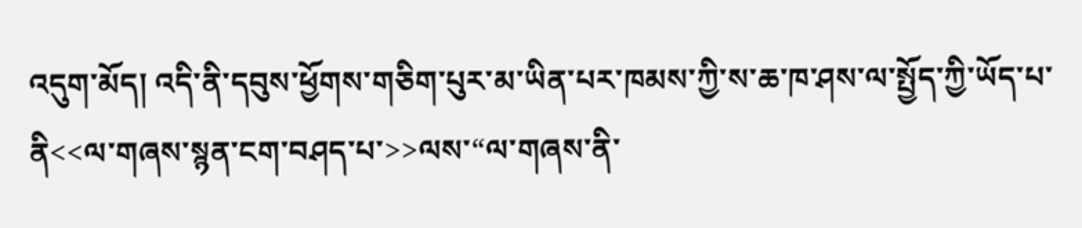འདུག་མོད། འདི་ནི་དབུས་ཕྱོགས་གཅིག་པུར་མ་ཡིན་པར་ཁམས་ཀྱི་ས་ཆ་ཁ་ཤས་ལ་སྤྱོད་ཀྱི་ཡོད་པ་ནི<<ལ་གཞས་སྙན་ངག་བཤད་པ་>>ལས་“ལ་གཞས་ནི་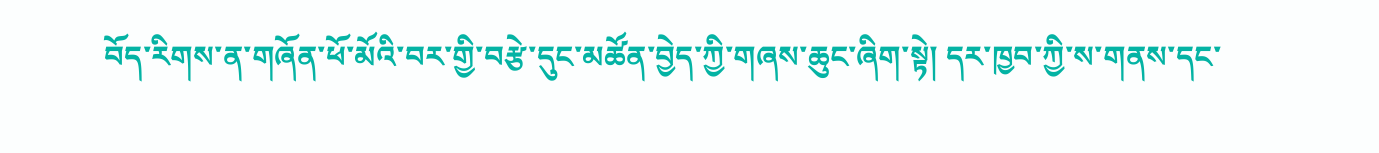བོད་རིགས་ན་གཞོན་ཕོ་མོའི་བར་གྱི་བརྩེ་དུང་མཚོན་བྱེད་ཀྱི་གཞས་ཆུང་ཞིག་སྟེ། དར་ཁྱབ་ཀྱི་ས་གནས་དང་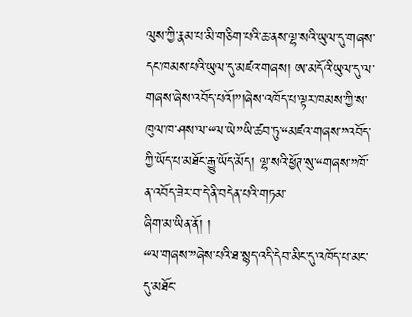ལུས་ཀྱི་རྣམ་པ་མི་གཅིག་པའི་ཆ་ནས་ལྷ་སའི་ཡུལ་དུ་གཞས་དང་ཁམས་པའི་ཡུལ་དུ་མཛའ་གཞས། ཨ་མདོའི་ཡུལ་དུ་ལ་གཞས་ཞེས་འབོད་པའོ།”།ཞེས་འཁོད་པ་ལྟར་ཁམས་ཀྱི་ས་ཁུལ་ཁ་ཤས་ལ་“ལ་ཡེ”ཡི་ཚབ་ཏུ་“མཛའ་གཞས་”འབོད་ཀྱི་ཡོད་པ་མཐོང་རྒྱུ་ཡོད་མོད། ལྷ་སའི་ཕྱོཊ་སུ་“གཞས་”ཁོ་ན་འབོད་ཟེར་བ་དེ་ནི་བདེན་པའི་གཏམ་
ཞིག་མ་ཡིན་ནོ། །
“ལ་གཞས་”ཞེས་པའི་ཐ་སྙད་འདི་དེབ་མིང་དུ་འཁོད་པ་མང་དུ་མཐོང་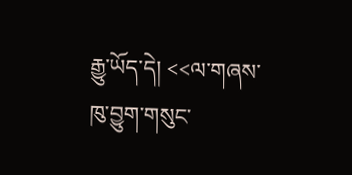རྒྱུ་ཡོད་དེ། <<ལ་གཞས་ཁུ་བྱུག་གསུང་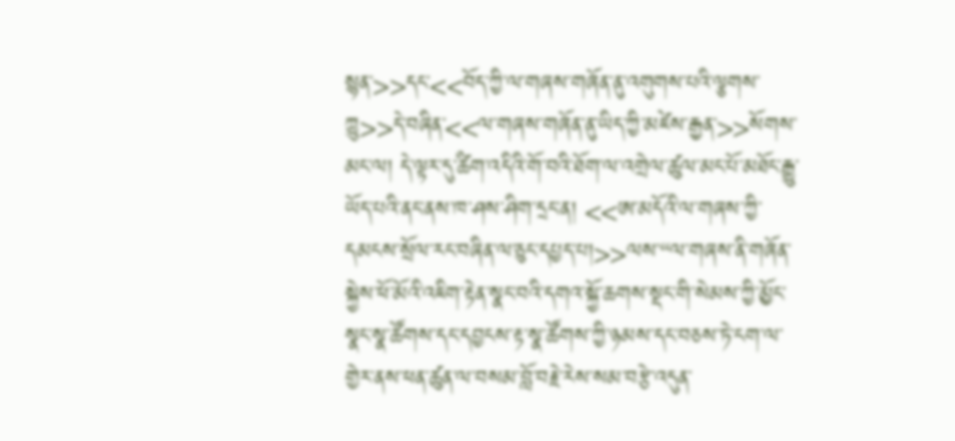སྙན་>>དང་<<བོད་ཀྱི་ལ་གཞས་གཞོན་ནུ་འགུགས་པའི་ལྕགས་ཀྱུ>>དེ་བཞིན་<<ལ་གཞས་གཞོན་ནུ་ཡིད་ཀྱི་མཛེས་རྒྱན་>>སོགས་མང་ལ། དེ་ལྟར་དུ་ཚིག་འདིའི་གོ་བའི་ཐོག་ལ་འགྲེལ་ཚུལ་མང་པོ་མཐོང་རྒྱུ་ཡོད་པའི་ནང་ནས་ཁ་ཤས་ཤིག་དྲང་ན། <<ཨ་མདོའི་ལ་གཞས་ཀྱི་དམངས་སྲོལ་རང་བཞིན་ལ་ཅུང་དཔྱད་པ།>>ལས་“ལ་གཞས་ནི་གཞོན་སྐྱེས་ཕོ་མོའི་འཇིག་རྟེན་སྣང་བའི་དགའ་སྐྱོ་ཆགས་སྡང་གི་སེམས་ཀྱི་མྱོང་སྣང་སྣ་ཚོགས་དང་དབྱངས་རྟ་སྣ་ཚོགས་ཀྱི་ཉམས་དང་བཅས་ཏེ་ངག་ལ་གྱེར་ནས་ཕན་ཚུན་ལ་བསམ་བློ་བརྗེ་རེས་སམ་བརྩེ་འདུན་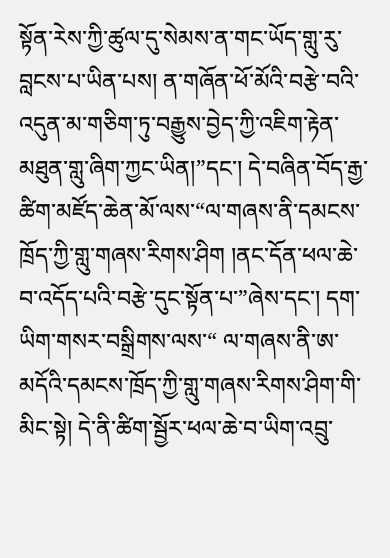སྟོན་རེས་ཀྱི་ཚུལ་དུ་སེམས་ན་གང་ཡོད་གླུ་རུ་བླངས་པ་ཡིན་པས། ན་གཞོན་ཕོ་མོའི་བརྩེ་བའི་འདུན་མ་གཅིག་ཏུ་བརྒྱུས་བྱེད་ཀྱི་འཇིག་རྟེན་མཐུན་གླུ་ཞིག་ཀྱང་ཡིན།”དང་། དེ་བཞིན་བོད་རྒྱ་ཚིག་མཛོད་ཆེན་མོ་ལས་“ལ་གཞས་ནི་དམངས་ཁྲོད་ཀྱི་གླུ་གཞས་རིགས་ཤིག །ནང་དོན་ཕལ་ཆེ་བ་འདོད་པའི་བརྩེ་དུང་སྟོན་པ་”ཞེས་དང་། དག་ཡིག་གསར་བསྒྲིགས་ལས་“ ལ་གཞས་ནི་ཨ་མདོའི་དམངས་ཁྲོད་ཀྱི་གླུ་གཞས་ཪིགས་ཤིག་གི་མིང་སྟེ། དེ་ནི་ཚིག་སྦྱོར་ཕལ་ཆེ་བ་ཡིག་འབྲུ་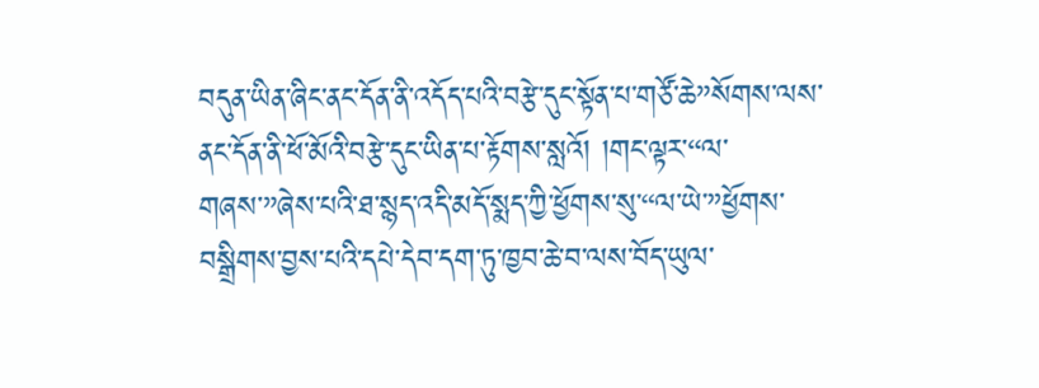བདུན་ཡིན་ཞིང་ནང་དོན་ནི་འདོད་པའི་བརྩེ་དུང་སྟོན་པ་གཙོ་ཆེ”སོགས་ལས་ནང་དོན་ནི་ཕོ་མོའི་བརྩེ་དུང་ཡིན་པ་རྟོགས་སླའོ། །གང་ལྟར་“ལ་གཞས་”ཞེས་པའི་ཐ་སྙད་འདི་མདོ་སྨད་ཀྱི་ཕྱོགས་སུ་“ལ་ཡེ་”ཕྱོགས་བསྒྲིགས་བྱས་པའི་དཔེ་དེབ་དག་ཏུ་ཁྱབ་ཆེ་བ་ལས་བོད་ཡུལ་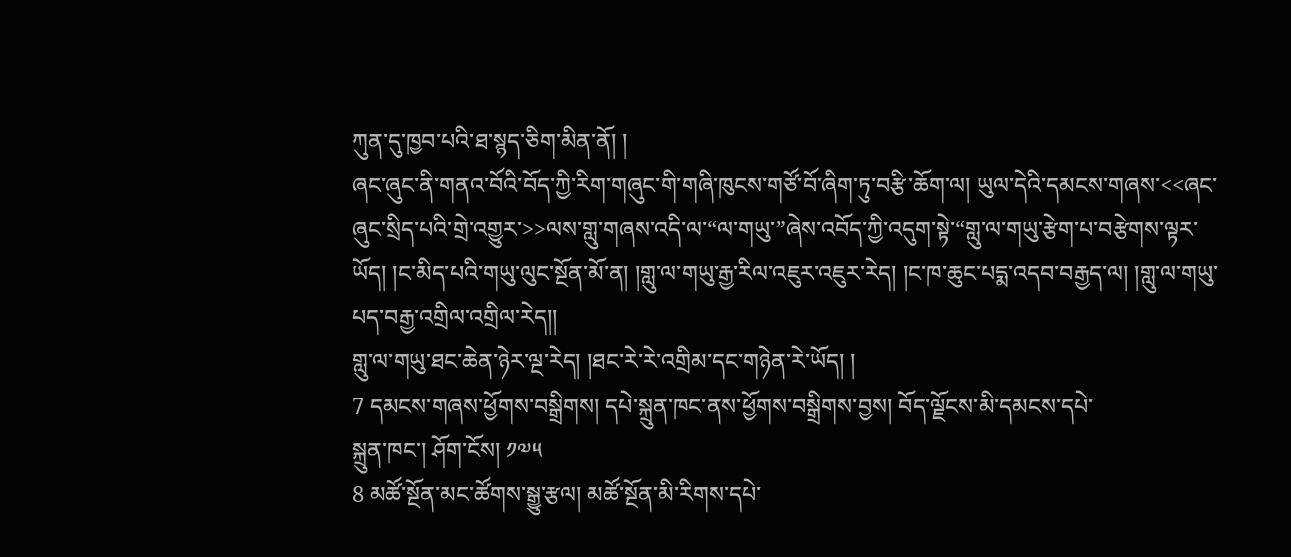ཀུན་དུ་ཁྱབ་པའི་ཐ་སྙད་ཅིག་མིན་ནོ། །
ཞང་ཞུང་ནི་གནའ་བོའི་བོད་ཀྱི་རིག་གཞུང་གི་གཞི་ཁུངས་གཙོ་བོ་ཞིག་ཏུ་བརྩི་ཆོག་ལ། ཡུལ་དེའི་དམངས་གཞས་<<ཞང་ཞུང་སྲིད་པའི་གྲེ་འགྱུར་>>ལས་གླུ་གཞས་འདི་ལ་“ལ་གཡུ་”ཞེས་འབོད་ཀྱི་འདུག་སྟེ་“གླུ་ལ་གཡུ་རྩེག་པ་བརྩེགས་ལྟར་ཡོད། །ང་མིད་པའི་གཡུ་ལུང་སྔོན་མོ་ན། །གླུ་ལ་གཡུ་རྒྱ་རིལ་འཇུར་འཇུར་རེད། །ང་ཁ་ཆུང་པདྨ་འདབ་བརྒྱད་ལ། །གླུ་ལ་གཡུ་པད་བརྒྱ་འགྲིལ་འགྲིལ་རེད།།
གླུ་ལ་གཡུ་ཐང་ཆེན་ཉེར་ལྔ་རེད། །ཐང་རེ་རེ་འགྲིམ་དང་གཉེན་རེ་ཡོད། །
7 དམངས་གཞས་ཕྱོགས་བསྒྲིགས། དཔེ་སྐྲུན་ཁང་ནས་ཕྱོགས་བསྒྲིགས་བྱས། བོད་ལྗོངས་མི་དམངས་དཔེ་
སྐྲུན་ཁང་། ཤོག་ངོས། ༡༧༥
8 མཚོ་སྔོན་མང་ཚོགས་སྒྱུ་རྩལ། མཚོ་སྔོན་མི་རིགས་དཔེ་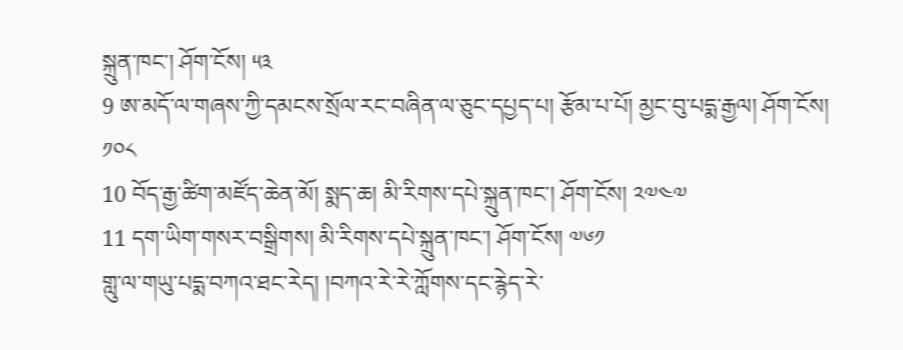སྐྲུན་ཁང་། ཤོག་ངོས། ༥༣
9 ཨ་མདོ་ལ་གཞས་ཀྱི་དམངས་སྲོལ་རང་བཞིན་ལ་ཅུང་དཔྱད་པ། རྩོམ་པ་པོ། མྱང་བུ་པདྨ་རྒྱལ། ཤོག་ངོས།
༡༠༨
10 བོད་རྒྱ་ཚིག་མཛོད་ཆེན་མོ། སྨད་ཆ། མི་རིགས་དཔེ་སྐྲུན་ཁང་། ཤོག་ངོས། ༢༧༤༧
11 དག་ཡིག་གསར་བསྒྲིགས། མི་རིགས་དཔེ་སྐྲུན་ཁང་། ཤོག་ངོས། ༧༦༡
གླུ་ལ་གཡུ་པདྨ་བཀའ་ཐང་རེད། །བཀའ་རེ་རེ་ཀློགས་དང་རྙེད་རེ་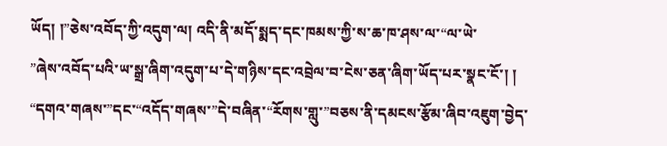ཡོད། །”ཅེས་འབོད་ཀྱི་འདུག་ལ། འདི་ནི་མདོ་སྨད་དང་ཁམས་ཀྱི་ས་ཆ་ཁ་ཤས་ལ་“ལ་ཡེ་
”ཞེས་འབོད་པའི་ཡ་སྒྲ་ཞིག་འདུག་པ་དེ་གཉིས་དང་འབྲེལ་བ་ངེས་ཅན་ཞིག་ཡོད་པར་སྣང་ངོ་། །
“དགའ་གཞས་”དང་“འདོད་གཞས་”དེ་བཞིན་“རོགས་གླུ་”བཅས་ནི་དམངས་རྩོམ་ཞིབ་འཇུག་བྱེད་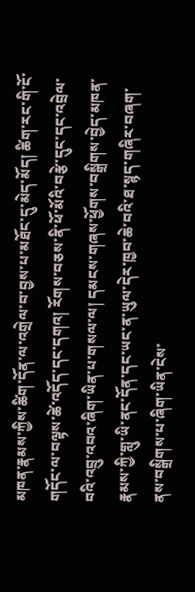མཁན་རྣམས་ཀྱིས་ཚིག་དོན་ལ་འགྲེལ་བ་བྱས་པ་མཐོང་དུ་མེད་མོད། ཚིག་རང་གི་ངོ་གདོང་ལ་བལྟས་ཚེ་འདོད་དང་དགའ། རོགས་བཅས་ནི་ཕོ་མོའི་བརྩེ་དུང་དང་འབྲེལ་བའི་འབྲུ་འབའ་ཞིག་ཡིན་པ་གསལ་ལ། དམངས་གཞས་ཕྱོགས་བསྒྲིགས་བྱེད་མཁན་རྣམས་ཀྱི་གླུ་ཡི་ནང་དོན་དང་ཡང་ན་ཡུལ་དེར་ཁྱབ་ཆེ་བའི་ཐ་སྙད་གཞིར་བཞག་ནས་བསྒྲིགས་པ་ཞིག་ཡིན་ངེས་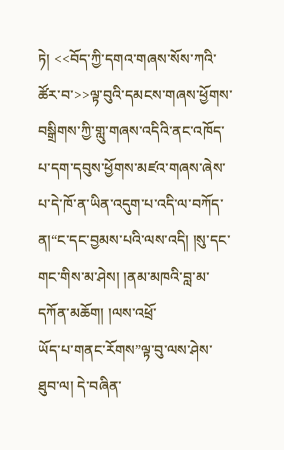ཏེ། <<བོད་ཀྱི་དགའ་གཞས་སོས་ཀའི་ཚོར་བ་>>ལྟ་བུའི་དམངས་གཞས་ཕྱོགས་བསྒྲིགས་ཀྱི་གླུ་གཞས་འདིའི་ནང་འཁོད་པ་དག་དབུས་ཕྱོགས་མཛའ་གཞས་ཞེས་པ་དེ་ཁོ་ན་ཡིན་འདུག་པ་འདི་ལ་བཀོད་ན།“ང་དང་བྱམས་པའི་ལས་འདི། །སུ་དང་གང་གིས་མ་ཤེས། །ནམ་མཁའི་བླ་མ་དཀོན་མཆོག། །ལས་འཕྲོ་
ཡོད་པ་གནང་རོགས”ལྟ་བུ་ལས་ཤེས་ཐུབ་ལ། དེ་བཞིན་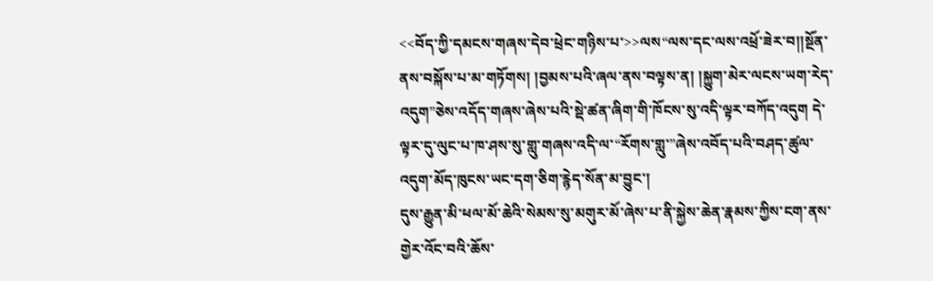<<བོད་ཀྱི་དམངས་གཞས་དེབ་ཕྲེང་གཉིས་པ་>>ལས“ལས་དང་ལས་འཕྲོ་ཟེར་བ།།སྔོན་ནས་བསྐོས་པ་མ་གཏོགས། །བྱམས་པའི་ཞལ་ནས་བལྟས་ན། །སྐྱུག་མེར་ལངས་ཡག་རེད་འདུག”ཅེས་འདོད་གཞས་ཞེས་པའི་སྡེ་ཚན་ཞིག་གི་ཁོངས་སུ་འདི་ལྟར་བཀོད་འདུག དེ་ལྟར་དུ་ལུང་པ་ཁ་ཤས་སུ་གླུ་གཞས་འདི་ལ་“རོགས་གླུ་”ཞེས་འབོད་པའི་བཤད་ཚུལ་འདུག་མོད་ཁུངས་ཡང་དག་ཅིག་རྙེད་སོན་མ་བྱུང་།
དུས་རྒྱུན་མི་ཕལ་མོ་ཆེའི་སེམས་སུ་མགུར་མོ་ཞེས་པ་ནི་སྐྱེས་ཆེན་རྣམས་ཀྱིས་ངག་ནས་གྱེར་འོང་བའི་ཆོས་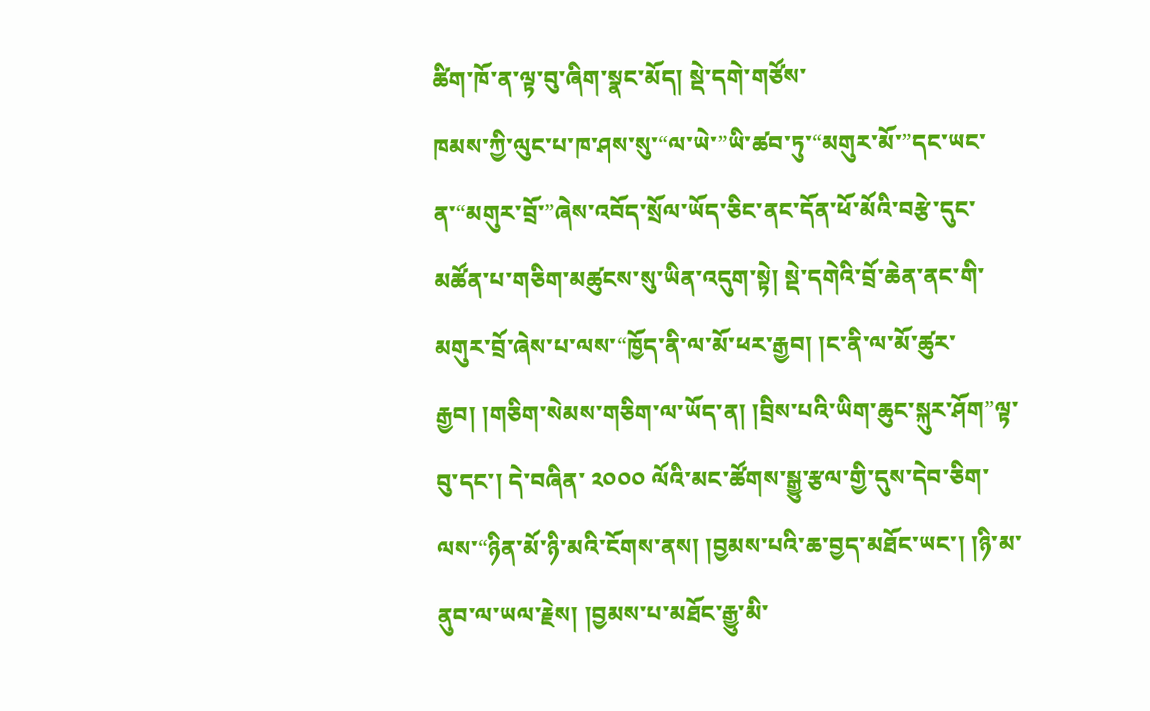ཚིག་ཁོ་ན་ལྟ་བུ་ཞིག་སྣང་མོད། སྡེ་དགེ་གཙོས་
ཁམས་ཀྱི་ལུང་པ་ཁ་ཤས་སུ་“ལ་ཡེ་”ཡི་ཚབ་ཏུ་“མགུར་མོ་”དང་ཡང་ན་“མགུར་བྲོ་”ཞེས་འབོད་སྲོལ་ཡོད་ཅིང་ནང་དོན་ཕོ་མོའི་བརྩེ་དུང་མཚོན་པ་གཅིག་མཚུངས་སུ་ཡིན་འདུག་སྟེ། སྡེ་དགེའི་བྲོ་ཆེན་ནང་གི་མགུར་བྲོ་ཞེས་པ་ལས་“ཁྱོད་ནི་ལ་མོ་ཕར་རྒྱབ། །ང་ནི་ལ་མོ་ཚུར་རྒྱབ། །གཅིག་སེམས་གཅིག་ལ་ཡོད་ན། །བྲིས་པའི་ཡིག་ཆུང་སྐུར་ཤོག”ལྟ་བུ་དང་། དེ་བཞིན་ ༢༠༠༠ ལོའི་མང་ཚོགས་སྒྱུ་རྩལ་གྱི་དུས་དེབ་ཅིག་ལས་“ཉིན་མོ་ཉི་མའི་ངོགས་ནས། །བྱམས་པའི་ཆ་བྱད་མཐོང་ཡང་། །ཉི་མ་ནུབ་ལ་ཡལ་རྗེས། །བྱམས་པ་མཐོང་རྒྱུ་མི་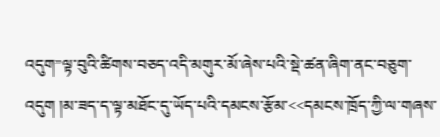འདུག”ལྟ་བུའི་ཚིགས་བཅད་འདི་མགུར་མོ་ཞེས་པའི་སྡེ་ཚན་ཞིག་ནང་བཅུག་འདུག །མ་ཟད་ད་ལྟ་མཐོང་དུ་ཡོད་པའི་དམངས་རྩོམ་<<དམངས་ཁྲོད་ཀྱི་ལ་གཞས་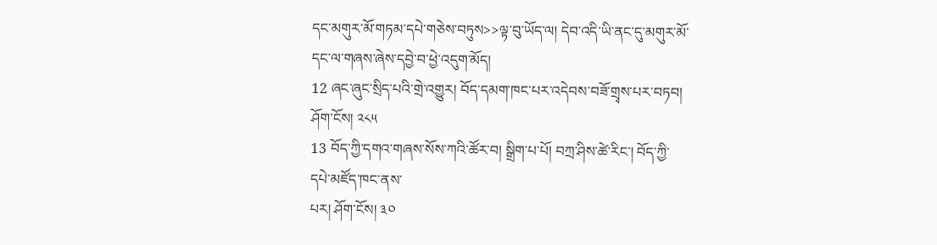དང་མགུར་མོ་གཏམ་དཔེ་གཅེས་བཏུས>>ལྟ་བུ་ཡོད་ལ། དེབ་འདི་ཡི་ནང་དུ་མགུར་མོ་དང་ལ་གཞས་ཞེས་དབྱེ་བ་ཕྱེ་འདུག་མོད།
12 ཞང་ཞུང་སྲིད་པའི་གྲེ་འགྱུར། བོད་དམག་ཁང་པར་འདེབས་བཟོ་གྲྭས་པར་བཏབ། ཤོག་ངོས། ༢༨༥
13 བོད་ཀྱི་དགའ་གཞས་སོས་ཀའི་ཚོར་བ། སྒྲིག་པ་པོ། བཀྲ་ཤིས་ཚེ་རིང་། བོད་ཀྱི་དཔེ་མཛོད་ཁང་ནས་
པར། ཤོག་ངོས། ༣༠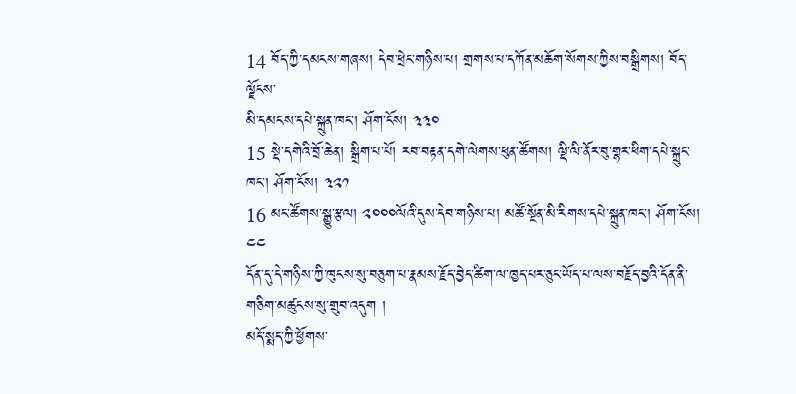14 བོད་ཀྱི་དམངས་གཞས། དེབ་ཕྲེང་གཉིས་པ། གྲགས་པ་དཀོན་མཆོག་སོགས་ཀྱིས་བསྒྲིགས། བོད་ལྗོངས་
མི་དམངས་དཔེ་སྐྲུན་ཁང་། ཤོག་ངོས། ༣༣༠
15 སྡེ་དགེའི་བྲོ་ཆེན། སྒྲིག་པ་པོ། རབ་བརྟན་དགེ་ལེགས་ཕུན་ཚོགས། ལྡི་ལི་ནོར་བུ་གྷར་ཕིག་དཔེ་སྐྲུང་
ཁང་། ཤོག་ངོས། ༣༢༡
16 མང་ཚོགས་སྒྱུ་རྩལ། ༢༠༠༠ལོའི་དུས་དེབ་གཉིས་པ། མཚོ་སྔོན་མི་རིགས་དཔེ་སྐྲུན་ཁང་། ཤོག་ངོས། ༤༤
དོན་དུ་དེ་གཉིས་ཀྱི་ཁུངས་སུ་བཅུག་པ་རྣམས་རྗོད་བྱེད་ཚིག་ལ་ཁྱད་པར་ཅུང་ཡོད་པ་ལས་བརྗོད་བྱའི་དོན་ནི་གཅིག་མཚུངས་སུ་གྲུབ་འདུག །
མདོ་སྨད་ཀྱི་ཕྱོགས་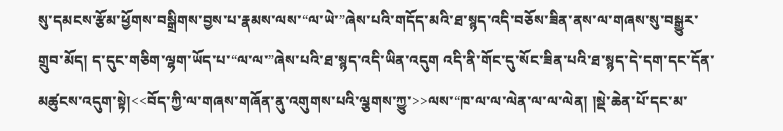སུ་དམངས་རྩོམ་ཕྱོགས་བསྒྲིགས་བྱས་པ་རྣམས་ལས་“ལ་ཡེ་”ཞེས་པའི་གདོད་མའི་ཐ་སྙད་འདི་བཅོས་ཟིན་ནས་ལ་གཞས་སུ་བསྒྱུར་གྲུབ་མོད། ད་དུང་གཅིག་ལྷག་ཡོད་པ་“ལ་ལ་”ཞེས་པའི་ཐ་སྙད་འདི་ཡིན་འདུག འདི་ནི་གོང་དུ་སོང་ཟིན་པའི་ཐ་སྙད་དེ་དག་དང་དོན་མཚུངས་འདུག་སྟེ།<<བོད་ཀྱི་ལ་གཞས་གཞོན་ནུ་འགུགས་པའི་ལྕགས་ཀྱུ་>>ལས་“ཁ་ལ་ལ་ལེན་ལ་ལ་ལེན། །སྡེ་ཆེན་པོ་དང་མ་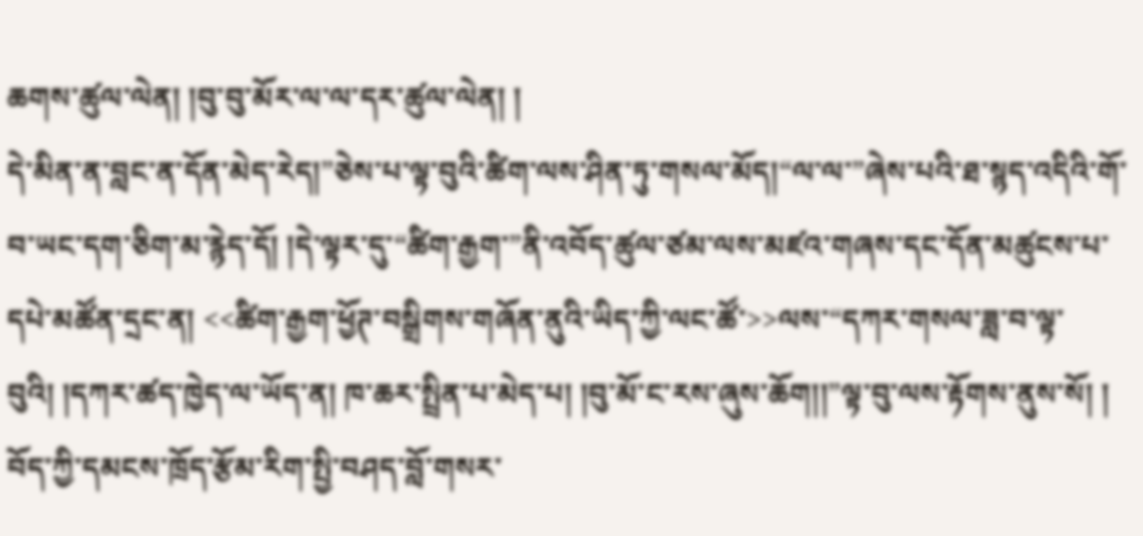ཆགས་ཚུལ་ལེན། །བུ་བུ་མོར་ལ་ལ་དར་ཚུལ་ལེན། །
དེ་མིན་ན་བླང་ན་དོན་མེད་རེད།”ཅེས་པ་ལྟ་བུའི་ཚིག་ལས་ཤིན་ཏུ་གསལ་མོད།“ལ་ལ་”ཞེས་པའི་ཐ་སྙད་འདིའི་གོ་བ་ཡང་དག་ཅིག་མ་རྙེད་དོ། །དེ་ལྟར་དུ་“ཚིག་རྒྱག་”ནི་འབོད་ཚུལ་ཙམ་ལས་མཛའ་གཞས་དང་དོན་མཚུངས་པ་དཔེ་མཚོན་དྲང་ན། <<ཚིག་རྒྱག་ཕྱོཊ་བསྒྲིགས་གཞོན་ནུའི་ཡིད་ཀྱི་ལང་ཚོ་>>ལས་“དཀར་གསལ་ཟླ་བ་ལྟ་བུའི། །དཀར་ཚད་ཁྱེད་ལ་ཡོད་ན། ཁ་ཆར་སྤྲིན་པ་མེད་པ། །བུ་མོ་ང་རས་ཞུས་ཆོག།།”ལྟ་བུ་ལས་རྟོགས་ནུས་སོ། །
བོད་ཀྱི་དམངས་ཁྲོད་རྩོམ་རིག་སྤྱི་བཤད་བློ་གསར་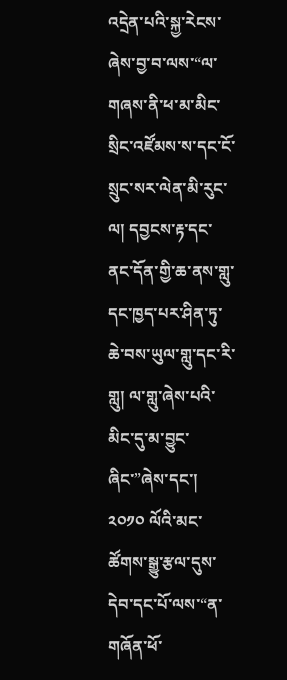འདྲེན་པའི་སྐྱ་རེངས་ཞེས་བྱ་བ་ལས་“ལ་གཞས་ནི་ཕ་མ་མིང་སྲིང་འཛོམས་ས་དང་ངོ་སྲུང་སར་ལེན་མི་རུང་ལ། དབྱངས་རྟ་དང་ནང་དོན་གྱི་ཆ་ནས་གླུ་དང་ཁྱད་པར་ཤིན་ཏུ་ཆེ་བས་ཡུལ་གླུ་དང་རི་གླུ། ལ་གླུ་ཞེས་པའི་མིང་དུ་མ་བྱུང་ཞིང་”ཞེས་དང་། ༢༠༡༠ ལོའི་མང་ཚོགས་སྒྱུ་རྩལ་དུས་དེབ་དང་པོ་ལས་“ན་གཞོན་ཕོ་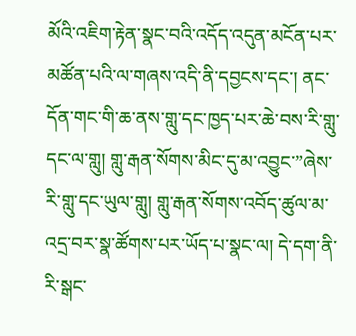མོའི་འཇིག་རྟེན་སྣང་བའི་འདོད་འདུན་མངོན་པར་མཚོན་པའི་ལ་གཞས་འདི་ནི་དབྱངས་དང་། ནང་དོན་གང་གི་ཆ་ནས་གླུ་དང་ཁྱད་པར་ཆེ་བས་རི་གླུ་དང་ལ་གླུ། གླུ་རྒན་སོགས་མིང་དུ་མ་འབྱུང་”ཞེས་རི་གླུ་དང་ཡུལ་གླུ། གླུ་རྒན་སོགས་འབོད་ཚུལ་མ་འདྲ་བར་སྣ་ཚོགས་པར་ཡོད་པ་སྣང་ལ། དེ་དག་ནི་རི་སྒང་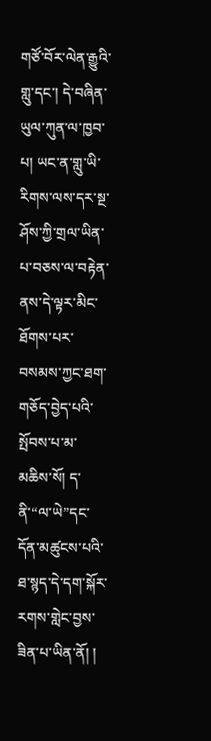གཙོ་བོར་ལེན་རྒྱུའི་གླུ་དང་། དེ་བཞིན་ཡུལ་ཀུན་ལ་ཁྱབ་པ། ཡང་ན་གླུ་ཡི་རིགས་ལས་དར་སྔ་ཤོས་ཀྱི་གྲལ་ཡིན་པ་བཅས་ལ་བརྟེན་ནས་དེ་ལྟར་མིང་ཐོགས་པར་བསམས་ཀྱང་ཐག་གཅོད་བྱེད་པའི་སྤོབས་པ་མ་མཆིས་སོ། ད་ནི་“ལ་ཡེ”དང་དོན་མཚུངས་པའི་ཐ་སྙད་དེ་དག་སྐོར་རགས་གླེང་བྱས་ཟིན་པ་ཡིན་ནོ། །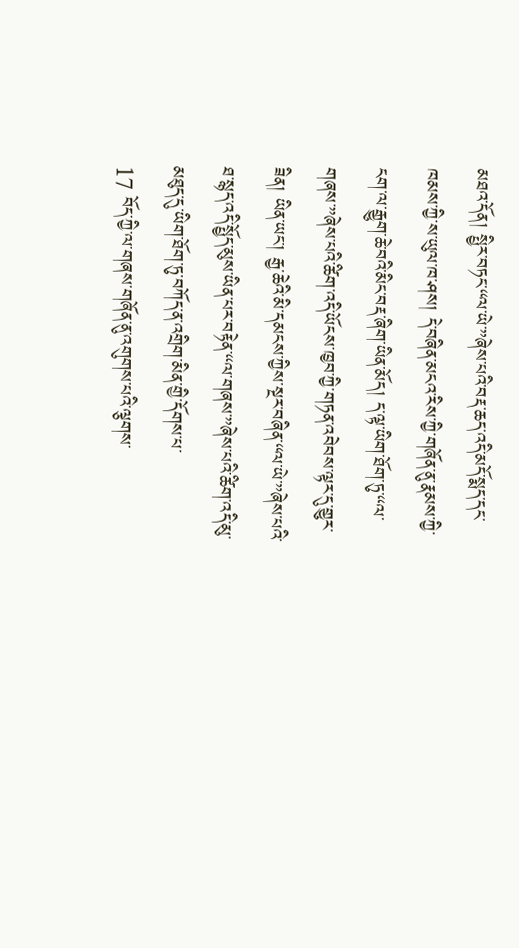མཐའ་དོན། སྤྱིར་བཏང་“ལ་ཡེ་”ཞེས་པའི་བརྡ་ཆད་འདི་མདོ་སྨད་དང་ཁམས་ཀྱི་ས་ཡུལ་ཁ་ཤས། དེ་བཞིན་མངའ་རིས་ཀྱི་གཞོན་ནུ་རྣམས་ཀྱི་ངག་ལ་རྒྱུག་ཆེ་བའི་མིང་བརྡ་ཞིག་ཡིན་མོད། ད་ལྟ་ཡིག་ཐོག་ཏུ་“ལ་གཞས་”ཞེས་པའི་ཚིག་འདི་ཡོངས་ཁྱབ་ཀྱི་གཏན་འབེབས་ལྟར་དུ་གྱུར་ཟིན། ཡིན་ཡང་། རྒྱ་ཆེའི་མི་དམངས་ཀྱིས་སྔར་བཞིན་“ལ་ཡེ་”ཞེས་པའི་ཐ་སྙད་འདི་སྤྱོད་མུས་ཡིན་པར་བརྟེན་“ལ་གཞས་”ཞེས་པའི་ཚིག་འདི་མུ་མཐུད་དུ་ཡིག་ཐོག་ཏུ་བཀོད་ན་འགྲིག་མིན་གྱི་དོགས་པ་
17 བོད་ཀྱི་ལ་གཞས་གཞོན་ནུ་འགུགས་པའི་ལྕགས་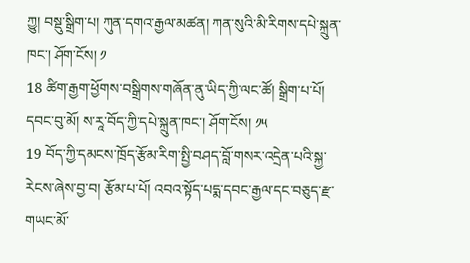ཀྱུ། བསྡུ་སྒྲིག་པ། ཀུན་དགའ་རྒྱལ་མཚན། ཀན་སུའི་མི་རིགས་དཔེ་སྐྲུན་ཁང་། ཤོག་ངོས། ༡
18 ཚིག་རྒྱག་ཕྱོགས་བསྒྲིགས་གཞོན་ནུ་ཡིད་ཀྱི་ལང་ཚོ། སྒྲིག་པ་པོ། དབང་བུ་མོ། ས་རཱ་བོད་ཀྱི་དཔེ་སྐྲུན་ཁང་། ཤོག་ངོས། ༡༥
19 བོད་ཀྱི་དམངས་ཁྲོད་རྩོམ་རིག་སྤྱི་བཤད་བློ་གསར་འདྲེན་པའི་སྐྱ་རེངས་ཞེས་བྱ་བ། རྩོམ་པ་པོ། འབའ་སྟོད་པདྨ་དབང་རྒྱལ་དང་བཅུད་རྫ་གཡང་མོ་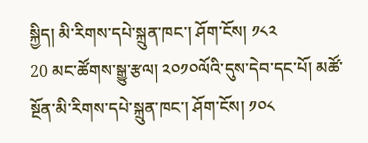སྐྱིད། མི་རིགས་དཔེ་སྐྲུན་ཁང་། ཤོག་ངོས། ༡༨༢
20 མང་ཚོགས་སྒྱུ་རྩལ། ༢༠༡༠ལོའི་དུས་དེབ་དང་པོ། མཚོ་སྔོན་མི་རིགས་དཔེ་སྐྲུན་ཁང་། ཤོག་ངོས། ༡༠༨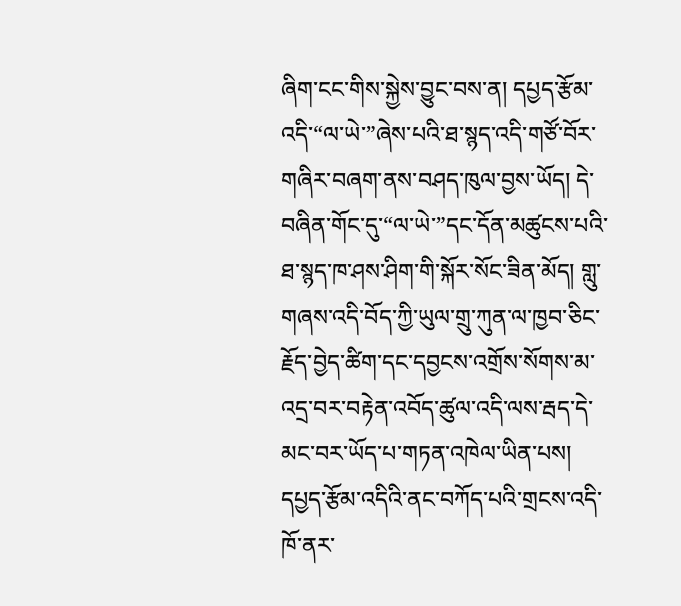ཞིག་ངང་གིས་སྐྱེས་བྱུང་བས་ན། དཔྱད་རྩོམ་འདི་“ལ་ཡེ་”ཞེས་པའི་ཐ་སྙད་འདི་གཙོ་བོར་གཞིར་བཞག་ནས་བཤད་ཁུལ་བྱས་ཡོད། དེ་བཞིན་གོང་དུ་“ལ་ཡེ་”དང་དོན་མཚུངས་པའི་ཐ་སྙད་ཁ་ཤས་ཤིག་གི་སྐོར་སོང་ཟིན་མོད། གླུ་གཞས་འདི་བོད་ཀྱི་ཡུལ་གྲུ་ཀུན་ལ་ཁྱབ་ཅིང་རྗོད་བྱེད་ཚིག་དང་དབྱངས་འགྲོས་སོགས་མ་འདྲ་བར་བརྟེན་འབོད་ཚུལ་འདི་ལས་རྦད་དེ་མང་བར་ཡོད་པ་གཏན་འཁེལ་ཡིན་པས། དཔྱད་རྩོམ་འདིའི་ནང་བཀོད་པའི་གྲངས་འདི་ཁོ་ནར་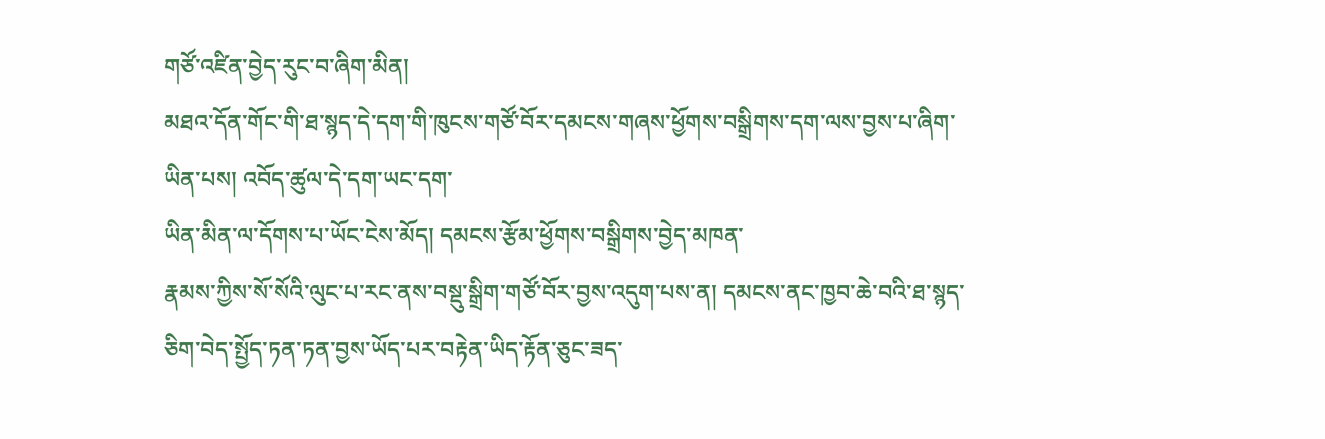གཙོ་འཛིན་བྱེད་རུང་བ་ཞིག་མིན།
མཐའ་དོན་གོང་གི་ཐ་སྙད་དེ་དག་གི་ཁུངས་གཙོ་བོར་དམངས་གཞས་ཕྱོགས་བསྒྲིགས་དག་ལས་བྱས་པ་ཞིག་ཡིན་པས། འབོད་ཚུལ་དེ་དག་ཡང་དག་
ཡིན་མིན་ལ་དོགས་པ་ཡོང་ངེས་མོད། དམངས་རྩོམ་ཕྱོགས་བསྒྲིགས་བྱེད་མཁན་
རྣམས་ཀྱིས་སོ་སོའི་ལུང་པ་རང་ནས་བསྡུ་སྒྲིག་གཙོ་བོར་བྱས་འདུག་པས་ན། དམངས་ནང་ཁྱབ་ཆེ་བའི་ཐ་སྙད་ཅིག་བེད་སྤྱོད་ཏན་ཏན་བྱས་ཡོད་པར་བརྟེན་ཡིད་རྟོན་ཅུང་ཟད་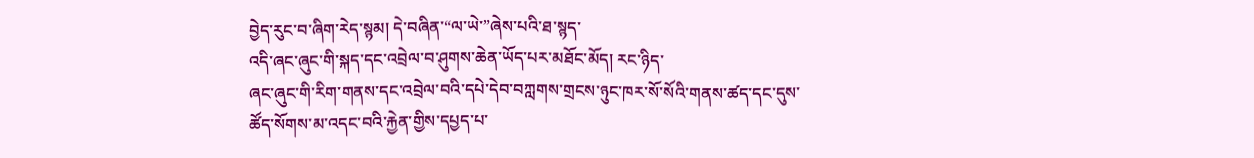བྱེད་རུང་བ་ཞིག་རེད་སྙམ། དེ་བཞིན་“ལ་ཡེ་”ཞེས་པའི་ཐ་སྙད་
འདི་ཞང་ཞུང་གི་སྐད་དང་འབྲེལ་བ་ཤུགས་ཆེན་ཡོད་པར་མཐོང་མོད། རང་ཉིད་
ཞང་ཞུང་གི་རིག་གནས་དང་འབྲེལ་བའི་དཔེ་དེབ་བཀླགས་གྲངས་ཉུང་ཁར་སོ་སོའི་གནས་ཚད་དང་དུས་ཚོད་སོགས་མ་འདང་བའི་རྐྱེན་གྱིས་དཔྱད་པ་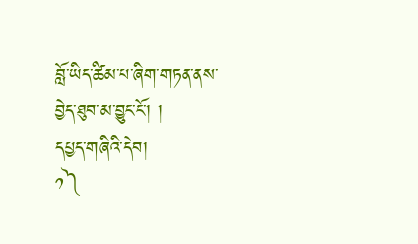བློ་ཡིད་ཚིམ་པ་ཞིག་གཏན་ནས་བྱེད་ཐུབ་མ་བྱུང་ངོ་། །
དཔྱད་གཞིའི་དེབ།
༡༽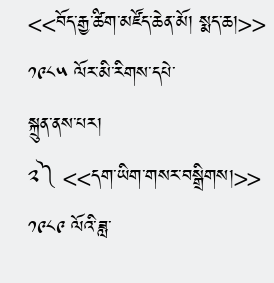<<བོད་རྒྱ་ཚིག་མཛོད་ཆེན་མོ། སྨད་ཆ།>> ༡༩༨༥ ལོར་མི་རིགས་དཔེ་
སྐྲུན་ནས་པར།
༢༽ <<དག་ཡིག་གསར་བསྒྲིགས།>> ༡༩༨༩ ལོའི་ཟླ་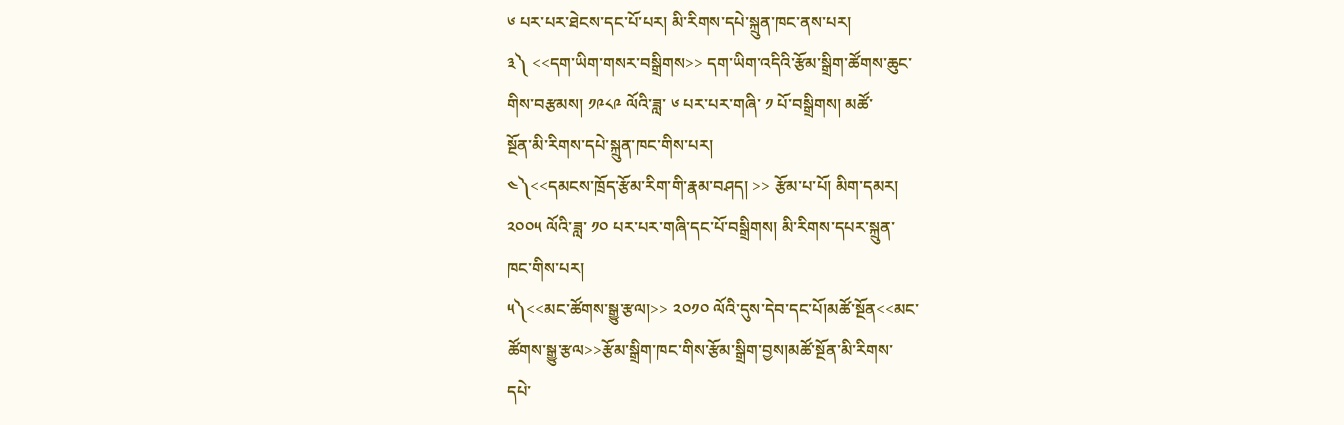༦ པར་པར་ཐེངས་དང་པོ་པར། མི་རིགས་དཔེ་སྐྲུན་ཁང་ནས་པར།
༣༽ <<དག་ཡིག་གསར་བསྒྲིགས>> དག་ཡིག་འདིའི་རྩོམ་སྒྲིག་ཚོགས་ཆུང་
གིས་བརྩམས། ༡༩༨༩ ལོའི་ཟླ་ ༦ པར་པར་གཞི་ ༡ པོ་བསྒྲིགས། མཚོ་
སྔོན་མི་རིགས་དཔེ་སྐྲུན་ཁང་གིས་པར།
༤༽<<དམངས་ཁྲོད་རྩོམ་རིག་གི་རྣམ་བཤད། >> རྩོམ་པ་པོ། མིག་དམར།
༢༠༠༥ ལོའི་ཟླ་ ༡༠ པར་པར་གཞི་དང་པོ་བསྒྲིགས། མི་རིགས་དཔར་སྐྲུན་
ཁང་གིས་པར།
༥༽<<མང་ཚོགས་སྒྱུ་རྩལ།>> ༢༠༡༠ ལོའི་དུས་དེབ་དང་པོ།མཚོ་སྔོན<<མང་
ཚོགས་སྒྱུ་རྩལ>>རྩོམ་སྒྲིག་ཁང་གིས་རྩོམ་སྒྲིག་བྱས།མཚོ་སྔོན་མི་རིགས་
དཔེ་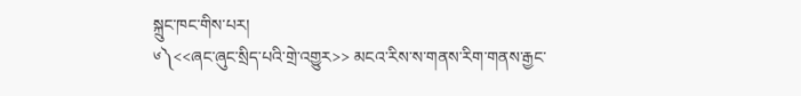སྐྲུང་ཁང་གིས་པར།
༦༽<<ཞང་ཞུང་སྲིད་པའི་གྲེ་འགྱུར>> མངའ་རིས་ས་གནས་རིག་གནས་རྒྱང་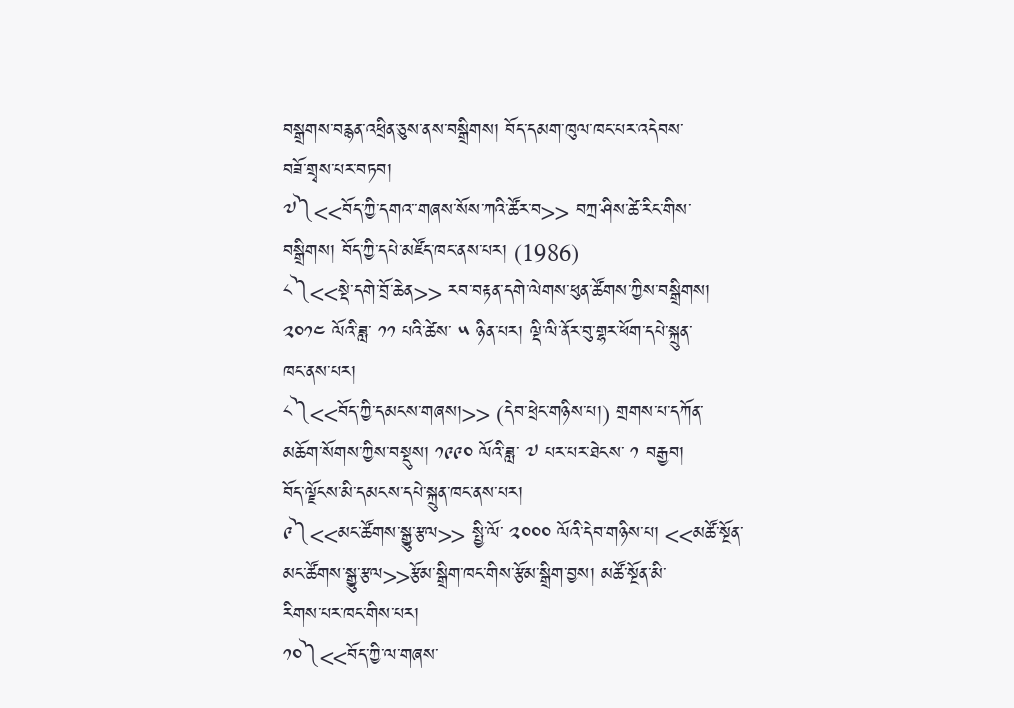བསྒྲགས་བརྙན་འཕྲིན་ཅུས་ནས་བསྒྲིགས། བོད་དམག་ཁུལ་ཁང་པར་འདེབས་
བཟོ་གྲྭས་པར་བཏབ།
༧༽<<བོད་ཀྱི་དགའ་་གཞས་སོས་ཀའི་ཚོར་བ>> བཀྲ་ཤིས་ཚེ་རིང་གིས་
བསྒྲིགས། བོད་ཀྱི་དཔེ་མཛོད་ཁང་ནས་པར། (1986)
༨༽<<སྡེ་དགེ་བྲོ་ཆེན>> རབ་བརྟན་དགེ་ལེགས་ཕུན་ཚོགས་ཀྱིས་བསྒྲིགས།
༢༠༡༤ ལོའི་ཟླ་ ༡༡ པའི་ཚེས་ ༥ ཉིན་པར། ལྡི་ལི་ནོར་བུ་གྷར་ཕོག་དཔེ་སྐྲུན་
ཁང་ནས་པར།
༨༽<<བོད་ཀྱི་དམངས་གཞས།>> (དེབ་ཕྲེང་གཉིས་པ།) གྲགས་པ་དཀོན་
མཆོག་སོགས་ཀྱིས་བསྡུས། ༡༩༩༠ ལོའི་ཟླ་ ༧ པར་པར་ཐེངས་ ༡ བརྒྱབ།
བོད་ལྗོངས་མི་དམངས་དཔེ་སྐྲུན་ཁང་ནས་པར།
༩༽<<མང་ཚོགས་སྒྱུ་རྩལ>> སྤྱི་ལོ་ ༢༠༠༠ ལོའི་དེབ་གཉིས་པ། <<མཚོ་སྔོན་
མང་ཚོགས་སྒྱུ་རྩལ>>རྩོམ་སྒྲིག་ཁང་གིས་རྩོམ་སྒྲིག་བྱས། མཚོ་སྔོན་མི་
རིགས་པར་ཁང་གིས་པར།
༡༠༽<<བོད་ཀྱི་ལ་གཞས་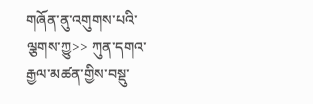གཞོན་ནུ་འགུགས་པའི་ལྕགས་ཀྱུ>> ཀུན་དགའ་
རྒྱལ་མཚན་གྱིས་བསྡུ་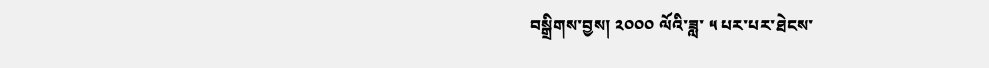བསྒྲིགས་བྱས། ༢༠༠༠ ལོའི་ཟླ་ ༥ པར་པར་ཐེངས་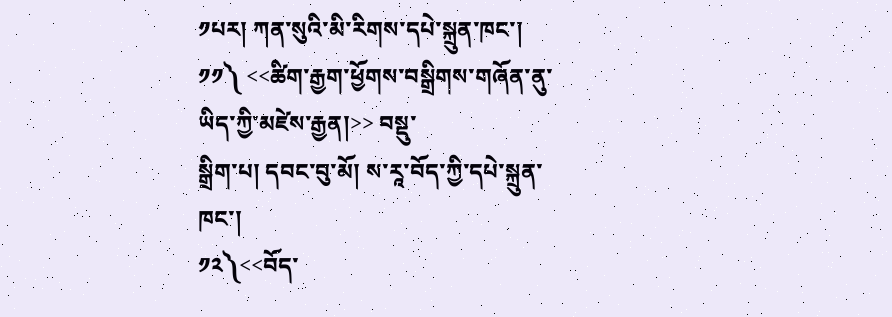༡པར། ཀན་སུའི་མི་རིགས་དཔེ་སྐྲུན་ཁང་།
༡༡༽ <<ཚིག་རྒྱག་ཕྱོགས་བསྒྲིགས་གཞོན་ནུ་ཡིད་ཀྱི་མཛེས་རྒྱན།>> བསྡུ་
སྒྲིག་པ། དབང་བུ་མོ། ས་རཱ་བོད་ཀྱི་དཔེ་སྐྲུན་ཁང་།
༡༢༽<<བོད་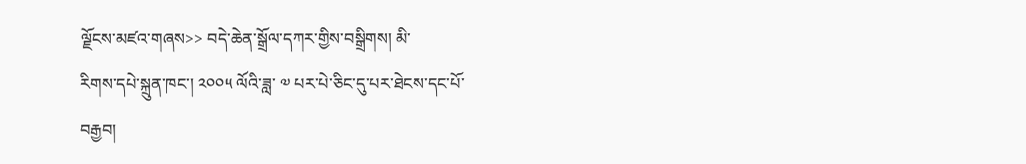ལྗོངས་མཛའ་གཞས>> བདེ་ཆེན་སྒྲོལ་དཀར་གྱིས་བསྒྲིགས། མི་
རིགས་དཔེ་སྐྲུན་ཁང་། ༢༠༠༥ ལོའི་ཟླ་ ༧ པར་པེ་ཅིང་དུ་པར་ཐེངས་དང་པོ་
བརྒྱབ།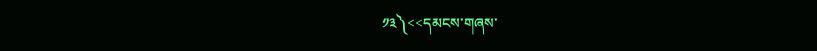༡༣༽<<དམངས་གཞས་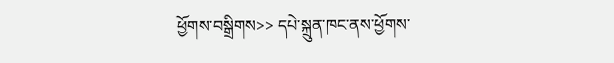ཕྱོགས་བསྒྲིགས>> དཔེ་སྐྲུན་ཁང་ནས་ཕྱོགས་